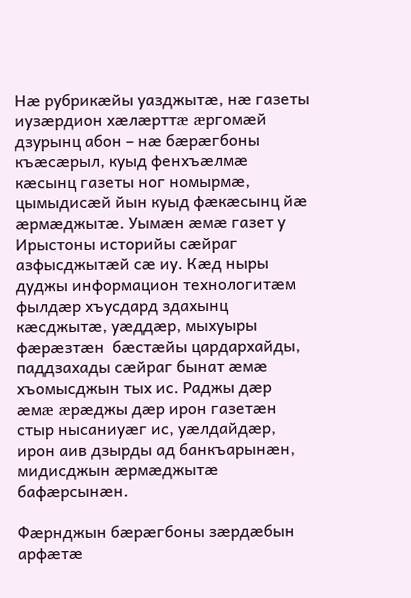Нæ рубрикæйы уазджытæ, нæ газеты иузæрдион хæлæрттæ æргомæй дзурынц абон – нæ бæрæгбоны къæсæрыл, куыд фенхъæлмæ кæсынц газеты ног номырмæ, цымыдисæй йын куыд фæкæсынц йæ æрмæджытæ. Уымæн æмæ газет у Ирыстоны историйы сæйраг азфысджытæй сæ иу. Кæд ныры дуджы информацион технологитæм фылдæр хъусдард здахынц кæсджытæ, уæддæр, мыхуыры фæрæзтæн  бæстæйы цардархайды, паддзахады сæйраг бынат æмæ хъомысджын тых ис. Раджы дæр æмæ æрæджы дæр ирон газетæн стыр нысаниуæг ис, уæлдайдæр, ирон аив дзырды ад банкъарынæн, мидисджын æрмæджытæ бафæрсынæн.

Фæрнджын бæрæгбоны зæрдæбын арфæтæ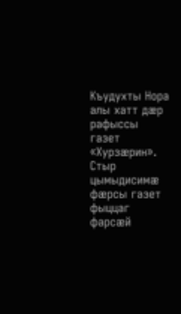Къудухты Нора алы хатт дæр рафыссы газет «Хурзæрин». Стыр цымыдисимæ фæрсы газет фыццаг фарсæй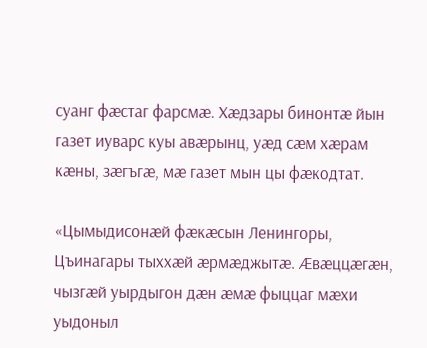суанг фæстаг фарсмæ. Хæдзары бинонтæ йын газет иуварс куы авæрынц, уæд сæм хæрам кæны, зæгъгæ, мæ газет мын цы фæкодтат.

«Цымыдисонæй фæкæсын Ленингоры, Цъинагары тыххæй æрмæджытæ. Æвæццæгæн, чызгæй уырдыгон дæн æмæ фыццаг мæхи уыдоныл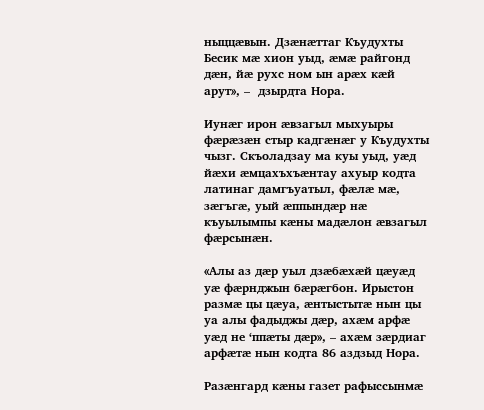ныццæвын. Дзæнæттаг Къудухты Бесик мæ хион уыд, æмæ райгонд дæн, йæ рухс ном ын арæх кæй арут», –  дзырдта Нора.

Иунæг ирон æвзагыл мыхуыры фæрæзæн стыр кадгæнæг у Къудухты чызг. Скъоладзау ма куы уыд, уæд йæхи æмцахъхъæнтау ахуыр кодта латинаг дамгъуатыл, фæлæ мæ, зæгъгæ, уый æппындæр нæ  къуылымпы кæны мадæлон æвзагыл фæрсынæн.

«Алы аз дæр уыл дзæбæхæй цæуæд уæ фæрнджын бæрæгбон. Ирыстон размæ цы цæуа, æнтыстытæ нын цы уа алы фадыджы дæр, ахæм арфæ уæд не ‘ппæты дæр», – ахæм зæрдиаг арфæтæ нын кодта 86 аздзыд Нора.

Разæнгард кæны газет рафыссынмæ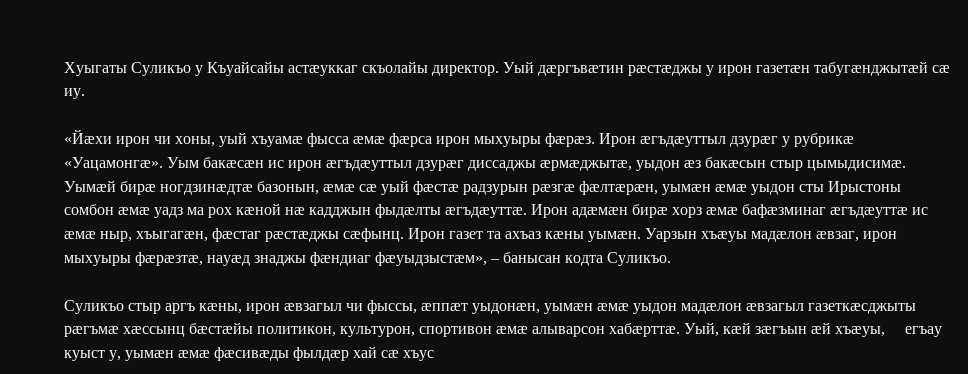Хуыгаты Суликъо у Къуайсайы астæуккаг скъолайы директор. Уый дæргъвæтин рæстæджы у ирон газетæн табугæнджытæй сæ иу.

«Йæхи ирон чи хоны, уый хъуамæ фысса æмæ фæрса ирон мыхуыры фæрæз. Ирон æгъдæуттыл дзурæг у рубрикæ «Уацамонгæ». Уым бакæсæн ис ирон æгъдæуттыл дзурæг диссаджы æрмæджытæ, уыдон æз бакæсын стыр цымыдисимæ. Уымæй бирæ ногдзинæдтæ базонын, æмæ сæ уый фæстæ радзурын рæзгæ фæлтæрæн, уымæн æмæ уыдон сты Ирыстоны сомбон æмæ уадз ма рох кæной нæ кадджын фыдæлты æгъдæуттæ. Ирон адæмæн бирæ хорз æмæ бафæзминаг æгъдæуттæ ис æмæ ныр, хъыгагæн, фæстаг рæстæджы сæфынц. Ирон газет та ахъаз кæны уымæн. Уарзын хъæуы мадæлон æвзаг, ирон мыхуыры фæрæзтæ, науæд знаджы фæндиаг фæуыдзыстæм», – банысан кодта Суликъо.

Суликъо стыр аргъ кæны, ирон æвзагыл чи фыссы, æппæт уыдонæн, уымæн æмæ уыдон мадæлон æвзагыл газеткæсджыты рæгъмæ хæссынц бæстæйы политикон, культурон, спортивон æмæ алыварсон хабæрттæ. Уый, кæй зæгъын æй хъæуы,     егъау куыст у, уымæн æмæ фæсивæды фылдæр хай сæ хъус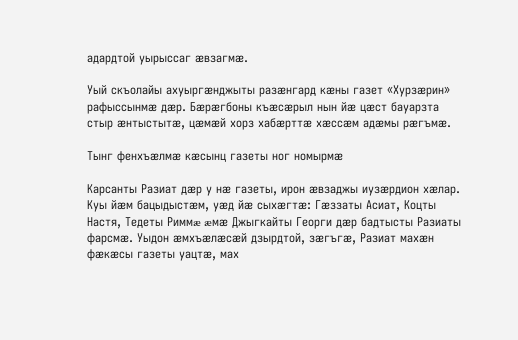адардтой уырыссаг æвзагмæ.

Уый скъолайы ахуыргæнджыты разæнгард кæны газет «Хурзæрин» рафыссынмæ дæр. Бæрæгбоны къæсæрыл нын йæ цæст бауарзта стыр æнтыстытæ, цæмæй хорз хабæрттæ хæссæм адæмы рæгъмæ.

Тынг фенхъæлмæ кæсынц газеты ног номырмæ

Карсанты Разиат дæр у нæ газеты, ирон æвзаджы иузæрдион хæлар. Куы йæм бацыдыстæм, уæд йæ сыхæгтæ: Гæззаты Асиат, Коцты Настя, Тедеты Риммæ æмæ Джыгкайты Георги дæр бадтысты Разиаты фарсмæ. Уыдон æмхъæлæсæй дзырдтой, зæгъгæ, Разиат махæн фæкæсы газеты уацтæ, мах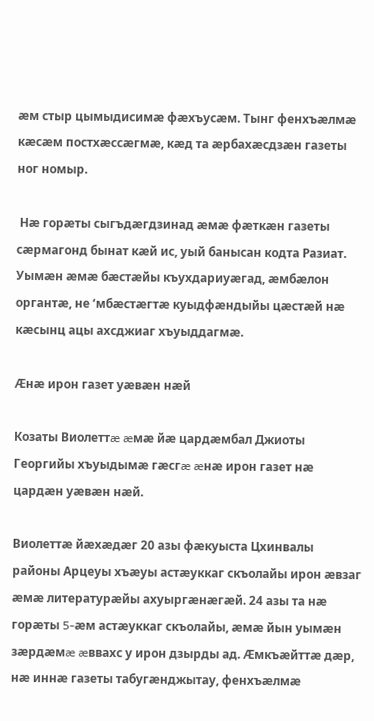æм стыр цымыдисимæ фæхъусæм. Тынг фенхъæлмæ кæсæм постхæссæгмæ, кæд та æрбахæсдзæн газеты ног номыр.

 Нæ горæты сыгъдæгдзинад æмæ фæткæн газеты сæрмагонд бынат кæй ис, уый банысан кодта Разиат. Уымæн æмæ бæстæйы къухдариуæгад, æмбæлон органтæ, не ‘мбæстæгтæ куыдфæндыйы цæстæй нæ кæсынц ацы ахсджиаг хъуыддагмæ.

Æнæ ирон газет уæвæн нæй

Козаты Виолеттæ æмæ йæ цардæмбал Джиоты Георгийы хъуыдымæ гæсгæ æнæ ирон газет нæ цардæн уæвæн нæй.

Виолеттæ йæхæдæг 20 азы фæкуыста Цхинвалы районы Арцеуы хъæуы астæуккаг скъолайы ирон æвзаг æмæ литературæйы ахуыргæнæгæй. 24 азы та нæ горæты 5-æм астæуккаг скъолайы, æмæ йын уымæн зæрдæмæ æввахс у ирон дзырды ад. Æмкъæйттæ дæр, нæ иннæ газеты табугæнджытау, фенхъæлмæ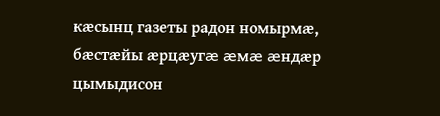кæсынц газеты радон номырмæ, бæстæйы æрцæугæ æмæ æндæр цымыдисон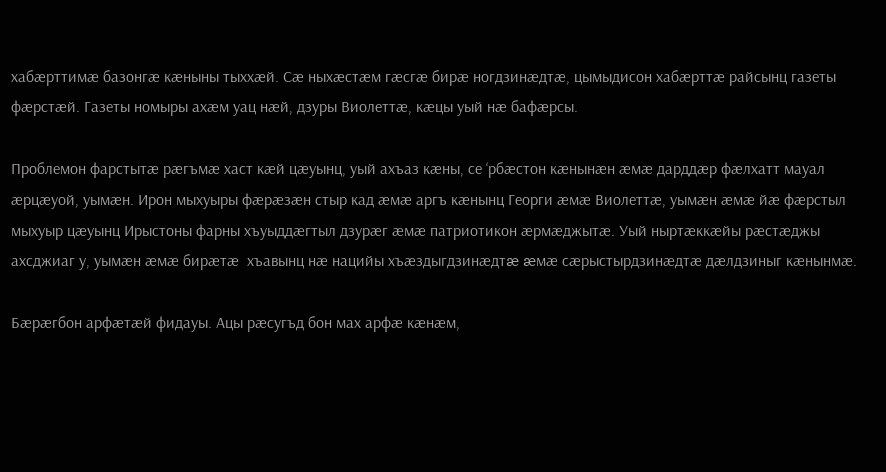хабæрттимæ базонгæ кæныны тыххæй. Сæ ныхæстæм гæсгæ бирæ ногдзинæдтæ, цымыдисон хабæрттæ райсынц газеты фæрстæй. Газеты номыры ахæм уац нæй, дзуры Виолеттæ, кæцы уый нæ бафæрсы.

Проблемон фарстытæ рæгъмæ хаст кæй цæуынц, уый ахъаз кæны, се ‘рбæстон кæнынæн æмæ дарддæр фæлхатт мауал æрцæуой, уымæн. Ирон мыхуыры фæрæзæн стыр кад æмæ аргъ кæнынц Георги æмæ Виолеттæ, уымæн æмæ йæ фæрстыл мыхуыр цæуынц Ирыстоны фарны хъуыддæгтыл дзурæг æмæ патриотикон æрмæджытæ. Уый ныртæккæйы рæстæджы ахсджиаг у, уымæн æмæ бирæтæ  хъавынц нæ нацийы хъæздыгдзинæдтæ æмæ сæрыстырдзинæдтæ дæлдзиныг кæнынмæ.

Бæрæгбон арфæтæй фидауы. Ацы рæсугъд бон мах арфæ кæнæм,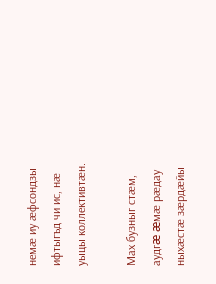немæ иу æфсондзы ифтыгъд чи ис, нæ уыцы коллективтæн.

Мах бузныг стæм, аудгæ æмæ рæдау ныхæстæ зæрдæйы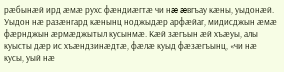рæбынæй ирд æмæ рухс фæндиæгтæ чи нæ æвгъау кæны, уыдонæй. Уыдон нæ разæнгард кæнынц ноджыдæр арфæйаг, мидисджын æмæ фæрнджын æрмæджытыл кусынмæ. Кæй зæгъын æй хъæуы, алы куысты дæр ис хъæндзинæдтæ, фæлæ куыд фæзæгъынц, «чи нæ кусы, уый нæ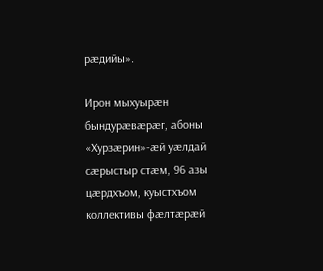рæдийы».

Ирон мыхуырæн бындурæвæрæг, абоны «Хурзæрин»-æй уæлдай сæрыстыр стæм, 96 азы цæрдхъом, куыстхъом коллективы фæлтæрæй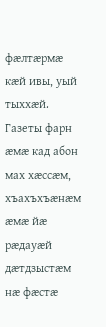фæлтæрмæ кæй ивы, уый тыххæй. Газеты фарн æмæ кад абон мах хæссæм, хъахъхъæнæм æмæ йæ рæдауæй дæтдзыстæм нæ фæстæ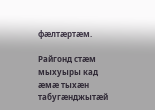фæлтæртæм.

Райгонд стæм мыхуыры кад æмæ тыхæн табугæнджытæй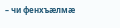– чи фенхъæлмæ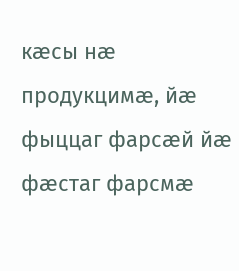кæсы нæ продукцимæ, йæ фыццаг фарсæй йæ фæстаг фарсмæ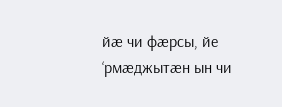йæ чи фæрсы, йе ‘рмæджытæн ын чи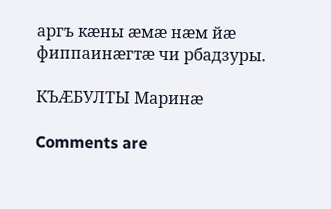аргъ кæны æмæ нæм йæ фиппаинæгтæ чи рбадзуры.

КЪÆБУЛТЫ Маринæ

Comments are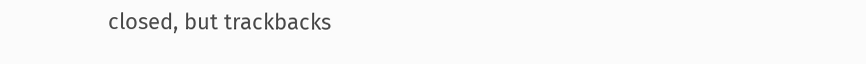closed, but trackbacks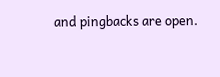and pingbacks are open.